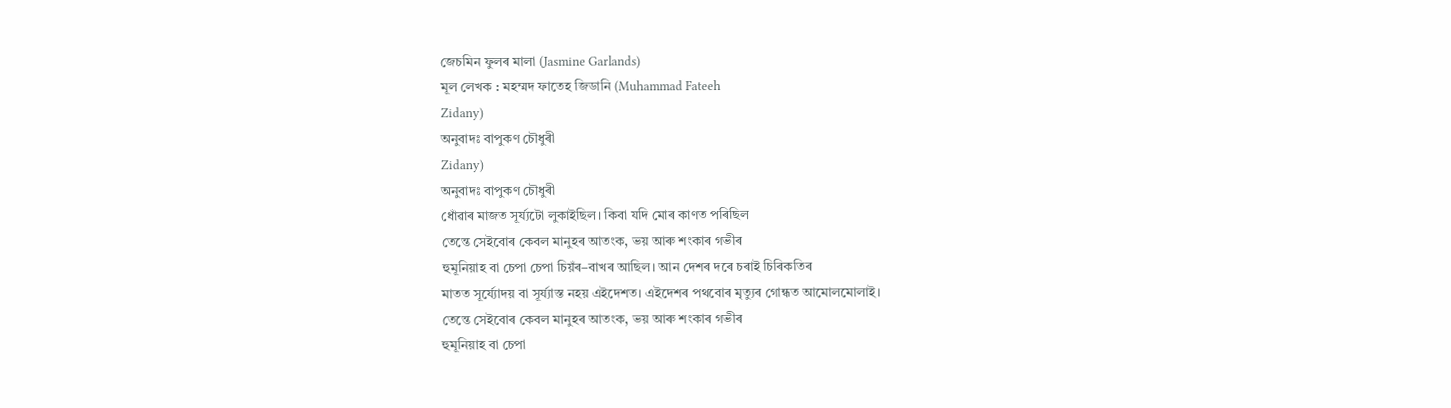জেচমিন ফুলৰ মালা (Jasmine Garlands)
মূল লেখক : মহম্মদ ফাতেহ জিডানি (Muhammad Fateeh
Zidany)
অনুবাদঃ বাপুকণ চৌধুৰী
Zidany)
অনুবাদঃ বাপুকণ চৌধুৰী
ধোঁৱাৰ মাজত সূৰ্য্যটো লুকাইছিল। কিবা যদি মোৰ কাণত পৰিছিল
তেন্তে সেইবোৰ কেবল মানুহৰ আতংক, ভয় আৰু শংকাৰ গভীৰ
হুমূনিয়াহ বা চেপা চেপা চিয়ঁৰ–বাখৰ আছিল। আন দেশৰ দৰে চৰাই চিৰিকতিৰ
মাতত সূৰ্য্যোদয় বা সূৰ্য্যাস্ত নহয় এইদেশত। এইদেশৰ পথবোৰ মৃত্যুৰ গোন্ধত আমোলমোলাই।
তেন্তে সেইবোৰ কেবল মানুহৰ আতংক, ভয় আৰু শংকাৰ গভীৰ
হুমূনিয়াহ বা চেপা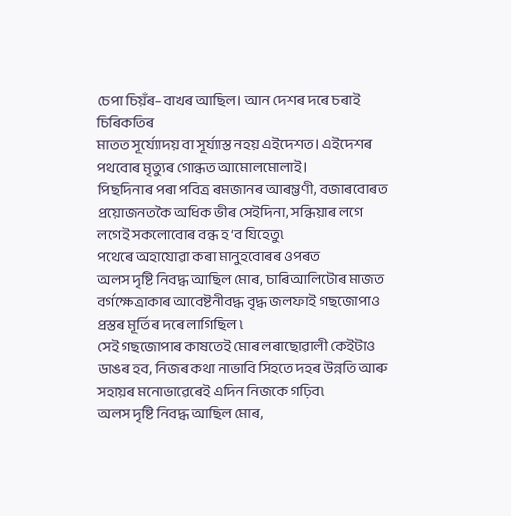চেপা চিয়ঁৰ–বাখৰ আছিল। আন দেশৰ দৰে চৰাই চিৰিকতিৰ
মাতত সূৰ্য্যোদয় বা সূৰ্য্যাস্ত নহয় এইদেশত। এইদেশৰ পথবোৰ মৃত্যুৰ গোন্ধত আমোলমোলাই।
পিছদিনাৰ পৰা পবিত্ৰ ৰমজানৰ আৰম্ভণী, বজাৰবোৰত প্ৰয়োজনতকৈ অধিক ভীৰ সেইদিনা, সন্ধিয়াৰ লগে লগেই সকলোবোৰ বন্ধ হ‘ব যিহেতু৷
পথেৰে অহাযোৱা কৰা মানুহবোৰৰ ওপৰত
অলস দৃষ্টি নিবদ্ধ আছিল মোৰ, চাৰিআলিটোৰ মাজত
বৰ্গক্ষেত্ৰাকাৰ আবেষ্টনীবদ্ধ বৃদ্ধ জলফাই গছজোপাও প্ৰস্তৰ মূৰ্তিৰ দৰে লাগিছিল ৷
সেই গছজোপাৰ কাষতেই মোৰ লৰাছোৱালী কেইটাও ডাঙৰ হব, নিজৰ কথা নাভাবি সিহতে দহৰ উন্নতি আৰু সহায়ৰ মনোভাৱেৰেই এদিন নিজকে গঢ়িব৷
অলস দৃষ্টি নিবদ্ধ আছিল মোৰ,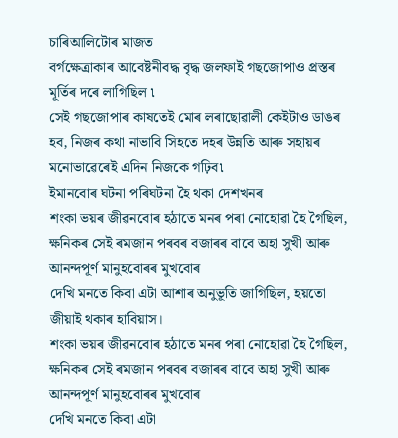চাৰিআলিটোৰ মাজত
বৰ্গক্ষেত্ৰাকাৰ আবেষ্টনীবদ্ধ বৃদ্ধ জলফাই গছজোপাও প্ৰস্তৰ মূৰ্তিৰ দৰে লাগিছিল ৷
সেই গছজোপাৰ কাষতেই মোৰ লৰাছোৱালী কেইটাও ডাঙৰ হব, নিজৰ কথা নাভাবি সিহতে দহৰ উন্নতি আৰু সহায়ৰ মনোভাৱেৰেই এদিন নিজকে গঢ়িব৷
ইমানবোৰ ঘটনা পৰিঘটনা হৈ থকা দেশখনৰ
শংকা ভয়ৰ জীৱনবোৰ হঠাতে মনৰ পৰা নোহোৱা হৈ গৈছিল, ক্ষনিকৰ সেই ৰমজান পৰবৰ বজাৰৰ বাবে অহা সুখী আৰু আনন্দপূৰ্ণ মানুহবোৰৰ মুখবোৰ
দেখি মনতে কিবা এটা আশাৰ অনুভূতি জাগিছিল, হয়তো জীয়াই থকাৰ হাবিয়াস।
শংকা ভয়ৰ জীৱনবোৰ হঠাতে মনৰ পৰা নোহোৱা হৈ গৈছিল, ক্ষনিকৰ সেই ৰমজান পৰবৰ বজাৰৰ বাবে অহা সুখী আৰু আনন্দপূৰ্ণ মানুহবোৰৰ মুখবোৰ
দেখি মনতে কিবা এটা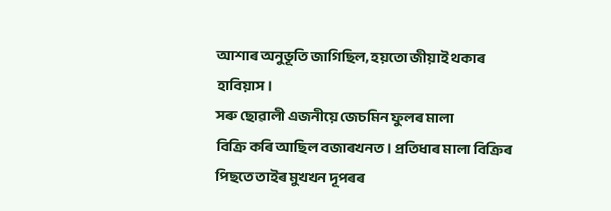আশাৰ অনুভূতি জাগিছিল, হয়তো জীয়াই থকাৰ হাবিয়াস।
সৰু ছোৱালী এজনীয়ে জেচমিন ফুলৰ মালা
বিক্ৰি কৰি আছিল বজাৰখনত। প্ৰতিধাৰ মালা বিক্ৰিৰ পিছতে তাইৰ মুখখন দূপৰৰ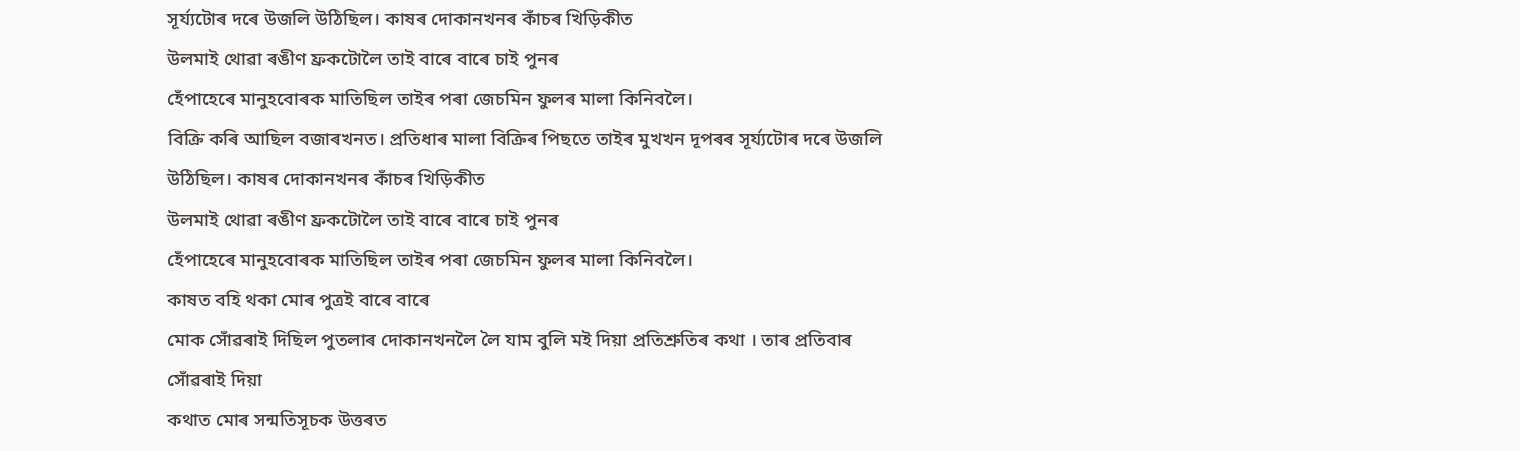সূৰ্য্যটোৰ দৰে উজলি উঠিছিল। কাষৰ দোকানখনৰ কাঁচৰ খিড়িকীত
উলমাই থোৱা ৰঙীণ ফ্ৰকটোলৈ তাই বাৰে বাৰে চাই পুনৰ
হেঁপাহেৰে মানুহবোৰক মাতিছিল তাইৰ পৰা জেচমিন ফুলৰ মালা কিনিবলৈ।
বিক্ৰি কৰি আছিল বজাৰখনত। প্ৰতিধাৰ মালা বিক্ৰিৰ পিছতে তাইৰ মুখখন দূপৰৰ সূৰ্য্যটোৰ দৰে উজলি উঠিছিল। কাষৰ দোকানখনৰ কাঁচৰ খিড়িকীত
উলমাই থোৱা ৰঙীণ ফ্ৰকটোলৈ তাই বাৰে বাৰে চাই পুনৰ
হেঁপাহেৰে মানুহবোৰক মাতিছিল তাইৰ পৰা জেচমিন ফুলৰ মালা কিনিবলৈ।
কাষত বহি থকা মোৰ পুত্ৰই বাৰে বাৰে
মোক সোঁৱৰাই দিছিল পুতলাৰ দোকানখনলৈ লৈ যাম বুলি মই দিয়া প্ৰতিশ্ৰুতিৰ কথা । তাৰ প্ৰতিবাৰ সোঁৱৰাই দিয়া
কথাত মোৰ সন্মতিসূচক উত্তৰত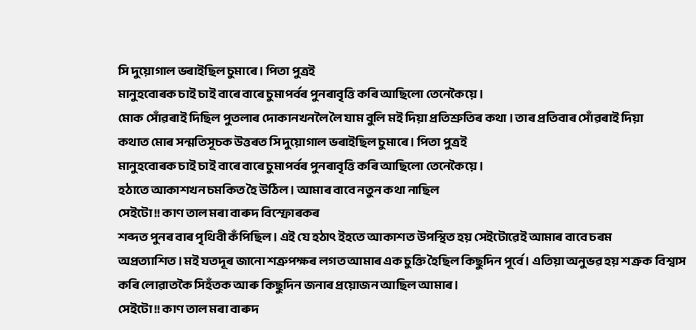সি দুয়োগাল ভৰাইছিল চুমাৰে । পিতা পুত্ৰই
মানুহবোৰক চাই চাই বাৰে বাৰে চুমাপৰ্বৰ পুনৰাবৃত্তি কৰি আছিলো তেনেকৈয়ে ।
মোক সোঁৱৰাই দিছিল পুতলাৰ দোকানখনলৈ লৈ যাম বুলি মই দিয়া প্ৰতিশ্ৰুতিৰ কথা । তাৰ প্ৰতিবাৰ সোঁৱৰাই দিয়া
কথাত মোৰ সন্মতিসূচক উত্তৰত সি দুয়োগাল ভৰাইছিল চুমাৰে । পিতা পুত্ৰই
মানুহবোৰক চাই চাই বাৰে বাৰে চুমাপৰ্বৰ পুনৰাবৃত্তি কৰি আছিলো তেনেকৈয়ে ।
হঠাতে আকাশখন চমকিত হৈ উঠিল । আমাৰ বাবে নতুন কথা নাছিল
সেইটো !! কাণ তাল মৰা বাৰুদ বিস্ফোৰকৰ
শব্দত পুনৰ বাৰ পৃথিবী কঁপিছিল । এই যে হঠাৎ ইহতে আকাশত উপস্থিত হয় সেইটোৱেই আমাৰ বাবে চৰম
অপ্ৰত্যাশিত । মই যতদূৰ জানো শত্ৰুপক্ষৰ লগত আমাৰ এক চুক্তি হৈছিল কিছুদিন পূৰ্বে । এতিয়া অনুভৱ হয় শত্ৰুক বিশ্বাস
কৰি লোৱাতকৈ সিহঁতক আৰু কিছুদিন জনাৰ প্ৰয়োজন আছিল আমাৰ ।
সেইটো !! কাণ তাল মৰা বাৰুদ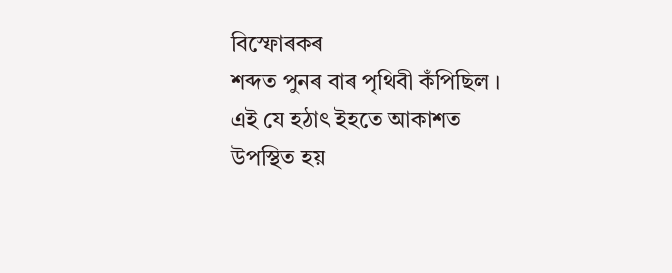বিস্ফোৰকৰ
শব্দত পুনৰ বাৰ পৃথিবী কঁপিছিল । এই যে হঠাৎ ইহতে আকাশত উপস্থিত হয়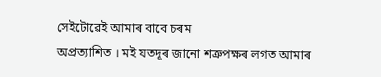সেইটোৱেই আমাৰ বাবে চৰম
অপ্ৰত্যাশিত । মই যতদূৰ জানো শত্ৰুপক্ষৰ লগত আমাৰ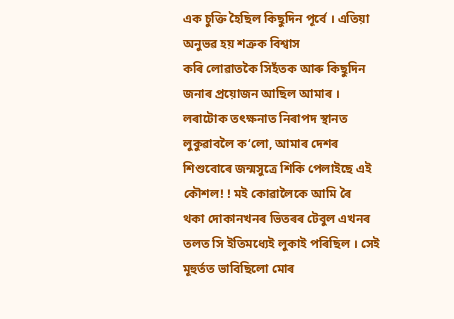এক চুক্তি হৈছিল কিছুদিন পূৰ্বে । এতিয়া অনুভৱ হয় শত্ৰুক বিশ্বাস
কৰি লোৱাতকৈ সিহঁতক আৰু কিছুদিন জনাৰ প্ৰয়োজন আছিল আমাৰ ।
লৰাটোক তৎক্ষনাত নিৰাপদ স্থানত
লুকুৱাবলৈ ক‘লো, আমাৰ দেশৰ শিশুবোৰে জন্মসুত্ৰে শিকি পেলাইছে এই কৌশল! ! মই কোৱালৈকে আমি ৰৈ
থকা দোকানখনৰ ভিতৰৰ টেবুল এখনৰ তলত সি ইতিমধ্যেই লুকাই পৰিছিল । সেই মূহুৰ্তত ভাবিছিলো মোৰ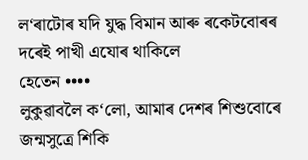ল‘ৰাটোৰ যদি যুদ্ধ বিমান আৰু ৰকেটবোৰৰ দৰেই পাখী এযোৰ থাকিলে
হেতেন ••••
লুকুৱাবলৈ ক‘লো, আমাৰ দেশৰ শিশুবোৰে জন্মসুত্ৰে শিকি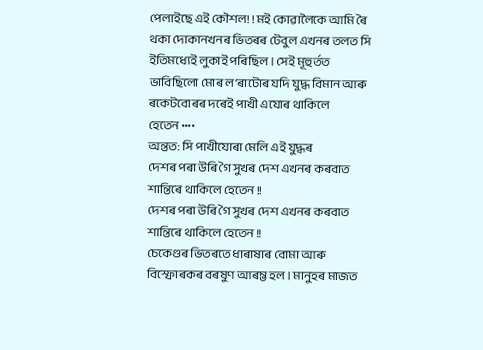পেলাইছে এই কৌশল! ! মই কোৱালৈকে আমি ৰৈ
থকা দোকানখনৰ ভিতৰৰ টেবুল এখনৰ তলত সি ইতিমধ্যেই লুকাই পৰিছিল । সেই মূহুৰ্তত ভাবিছিলো মোৰ ল‘ৰাটোৰ যদি যুদ্ধ বিমান আৰু ৰকেটবোৰৰ দৰেই পাখী এযোৰ থাকিলে
হেতেন ••••
অন্তত: সি পাখীযোৰা মেলি এই যুদ্ধৰ
দেশৰ পৰা উৰি গৈ সুখৰ দেশ এখনৰ কৰবাত শান্তিৰে থাকিলে হেতেন !!
দেশৰ পৰা উৰি গৈ সুখৰ দেশ এখনৰ কৰবাত শান্তিৰে থাকিলে হেতেন !!
চেকেণ্ডৰ ভিতৰতে ধাৰাষাৰ বোমা আৰু
বিস্ফোৰকৰ বৰষুণ আৰম্ভ হল । মানুহৰ মাজত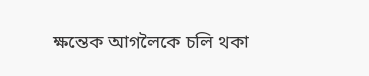ক্ষন্তেক আগলৈকে চলি থকা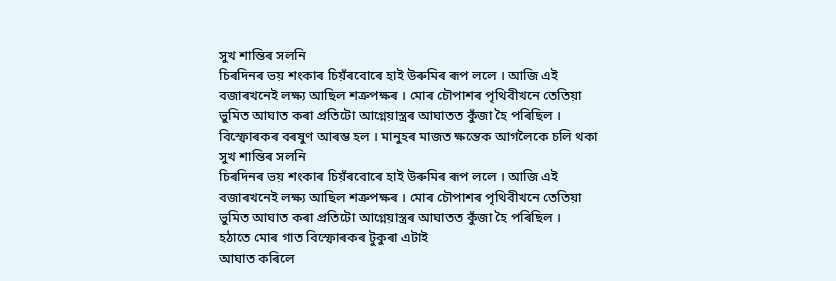সুখ শান্তিৰ সলনি
চিৰদিনৰ ভয় শংকাৰ চিয়ঁৰবোৰে হাই উৰুমিৰ ৰূপ ললে । আজি এই বজাৰখনেই লক্ষ্য আছিল শত্ৰুপক্ষৰ । মোৰ চৌপাশৰ পৃথিবীখনে তেতিয়া
ভুমিত আঘাত কৰা প্ৰতিটো আগ্নেয়াস্ত্ৰৰ আঘাতত কুঁজা হৈ পৰিছিল ।
বিস্ফোৰকৰ বৰষুণ আৰম্ভ হল । মানুহৰ মাজত ক্ষন্তেক আগলৈকে চলি থকা সুখ শান্তিৰ সলনি
চিৰদিনৰ ভয় শংকাৰ চিয়ঁৰবোৰে হাই উৰুমিৰ ৰূপ ললে । আজি এই বজাৰখনেই লক্ষ্য আছিল শত্ৰুপক্ষৰ । মোৰ চৌপাশৰ পৃথিবীখনে তেতিয়া
ভুমিত আঘাত কৰা প্ৰতিটো আগ্নেয়াস্ত্ৰৰ আঘাতত কুঁজা হৈ পৰিছিল ।
হঠাতে মোৰ গাত বিস্ফোৰকৰ টুকুৰা এটাই
আঘাত কৰিলে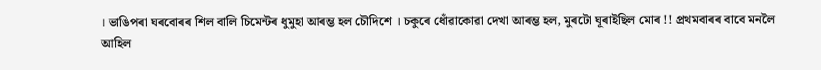। ভাঙিপৰা ঘৰবোৰৰ শিল বালি চিমেন্টৰ ধুমুহা আৰম্ভ হল চৌদিশে । চকুৰে ধোঁৱাকোৱা দেখা আৰম্ভ হল, মুৰটো ঘূৰাইছিল মোৰ !! প্ৰথমবাৰৰ বাবে মনলৈ আহিল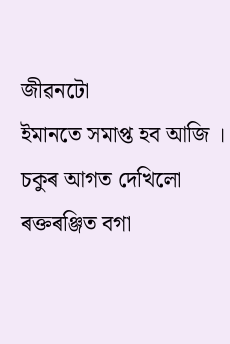জীৱনটো
ইমানতে সমাপ্ত হব আজি । চকুৰ আগত দেখিলো ৰক্তৰঞ্জিত বগা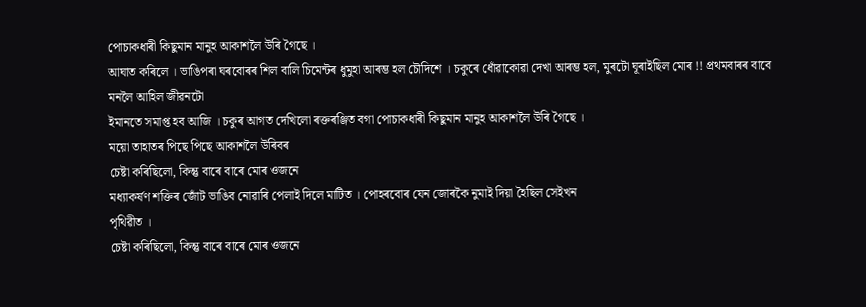পোচাকধাৰী কিছুমান মানুহ আকাশলৈ উৰি গৈছে ।
আঘাত কৰিলে । ভাঙিপৰা ঘৰবোৰৰ শিল বালি চিমেন্টৰ ধুমুহা আৰম্ভ হল চৌদিশে । চকুৰে ধোঁৱাকোৱা দেখা আৰম্ভ হল, মুৰটো ঘূৰাইছিল মোৰ !! প্ৰথমবাৰৰ বাবে মনলৈ আহিল জীৱনটো
ইমানতে সমাপ্ত হব আজি । চকুৰ আগত দেখিলো ৰক্তৰঞ্জিত বগা পোচাকধাৰী কিছুমান মানুহ আকাশলৈ উৰি গৈছে ।
ময়ো তাহাতৰ পিছে পিছে আকাশলৈ উৰিবৰ
চেষ্টা কৰিছিলো, কিন্তু বাৰে বাৰে মোৰ ওজনে
মধ্যাকৰ্ষণ শক্তিৰ জোঁট ভাঙিব নোৱাৰি পেলাই দিলে মাটিত । পোহৰবোৰ যেন জোৰকৈ নুমাই দিয়া হৈছিল সেইখন
পৃথিৱীত ।
চেষ্টা কৰিছিলো, কিন্তু বাৰে বাৰে মোৰ ওজনে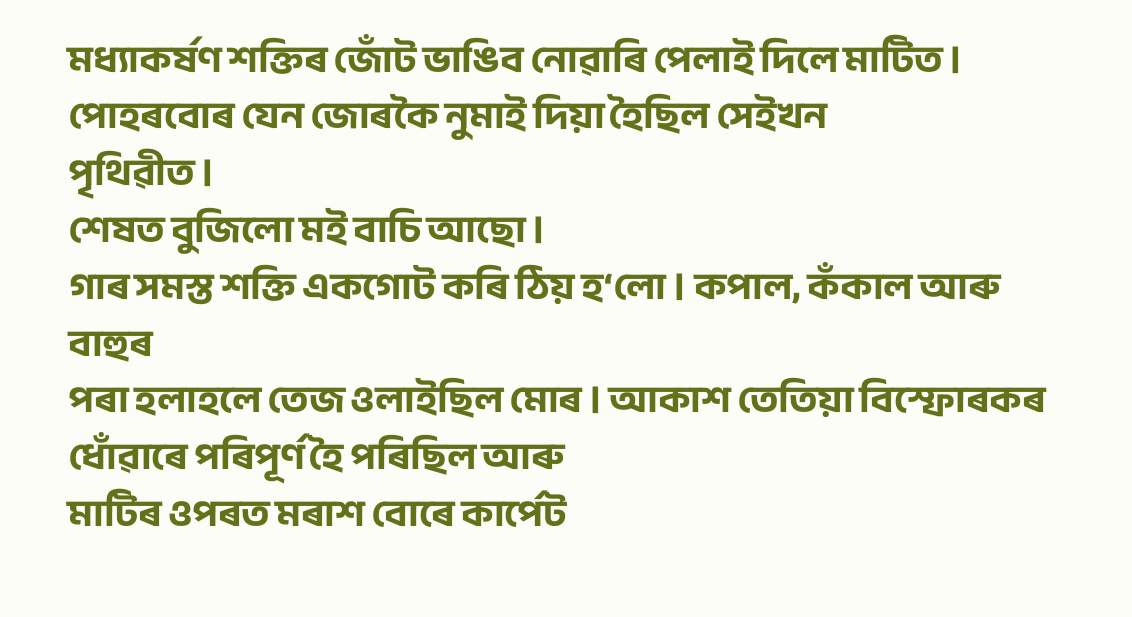মধ্যাকৰ্ষণ শক্তিৰ জোঁট ভাঙিব নোৱাৰি পেলাই দিলে মাটিত । পোহৰবোৰ যেন জোৰকৈ নুমাই দিয়া হৈছিল সেইখন
পৃথিৱীত ।
শেষত বুজিলো মই বাচি আছো ।
গাৰ সমস্ত শক্তি একগোট কৰি ঠিয় হ‘লো । কপাল, কঁকাল আৰু বাহুৰ
পৰা হলাহলে তেজ ওলাইছিল মোৰ । আকাশ তেতিয়া বিস্ফোৰকৰ ধোঁৱাৰে পৰিপূৰ্ণ হৈ পৰিছিল আৰু
মাটিৰ ওপৰত মৰাশ বোৰে কাৰ্পেট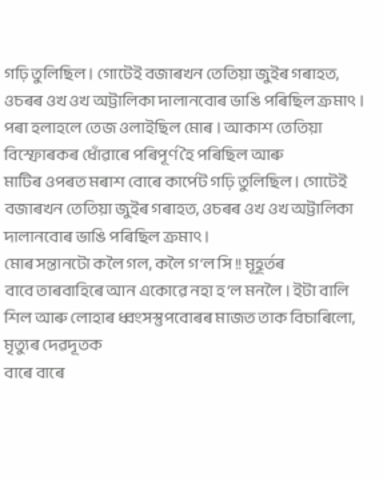গঢ়ি তুলিছিল । গোটেই বজাৰখন তেতিয়া জুইৰ গৰাহত, ওচৰৰ ওখ ওখ অট্টালিকা দালানবোৰ ভাঙি পৰিছিল ক্ৰমাৎ ।
পৰা হলাহলে তেজ ওলাইছিল মোৰ । আকাশ তেতিয়া বিস্ফোৰকৰ ধোঁৱাৰে পৰিপূৰ্ণ হৈ পৰিছিল আৰু
মাটিৰ ওপৰত মৰাশ বোৰে কাৰ্পেট গঢ়ি তুলিছিল । গোটেই বজাৰখন তেতিয়া জুইৰ গৰাহত, ওচৰৰ ওখ ওখ অট্টালিকা দালানবোৰ ভাঙি পৰিছিল ক্ৰমাৎ ।
মোৰ সন্তানটো কলৈ গল, কলৈ গ‘ল সি !! মূহূৰ্তৰ
বাবে তাৰবাহিৰে আন একোৱে নহা হ‘ল মনলৈ । ইটা বালি শিল আৰু লোহাৰ ধ্বংসস্তুপবোৰৰ মাজত তাক বিচাৰিলো, মৃত্যুৰ দেৱদূতক
বাৰে বাৰে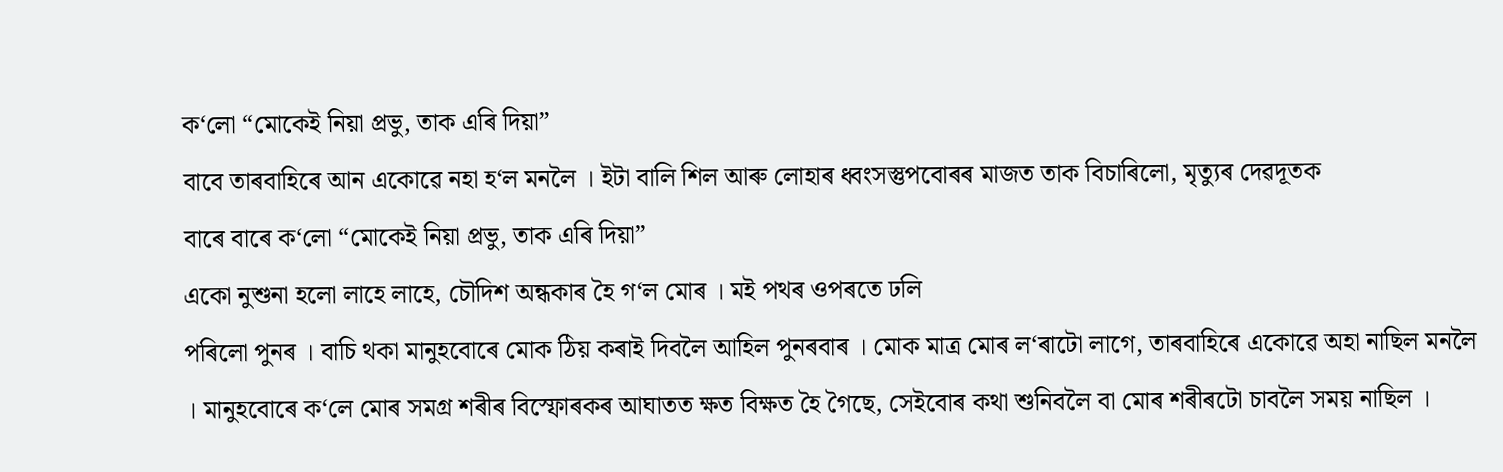ক‘লো “মোকেই নিয়া প্ৰভু, তাক এৰি দিয়া”
বাবে তাৰবাহিৰে আন একোৱে নহা হ‘ল মনলৈ । ইটা বালি শিল আৰু লোহাৰ ধ্বংসস্তুপবোৰৰ মাজত তাক বিচাৰিলো, মৃত্যুৰ দেৱদূতক
বাৰে বাৰে ক‘লো “মোকেই নিয়া প্ৰভু, তাক এৰি দিয়া”
একো নুশুনা হলো লাহে লাহে, চৌদিশ অন্ধকাৰ হৈ গ‘ল মোৰ । মই পথৰ ওপৰতে ঢলি
পৰিলো পুনৰ । বাচি থকা মানুহবোৰে মোক ঠিয় কৰাই দিবলৈ আহিল পুনৰবাৰ । মোক মাত্ৰ মোৰ ল‘ৰাটো লাগে, তাৰবাহিৰে একোৱে অহা নাছিল মনলৈ । মানুহবোৰে ক‘লে মোৰ সমগ্ৰ শৰীৰ বিস্ফোৰকৰ আঘাতত ক্ষত বিক্ষত হৈ গৈছে, সেইবোৰ কথা শুনিবলৈ বা মোৰ শৰীৰটো চাবলৈ সময় নাছিল ।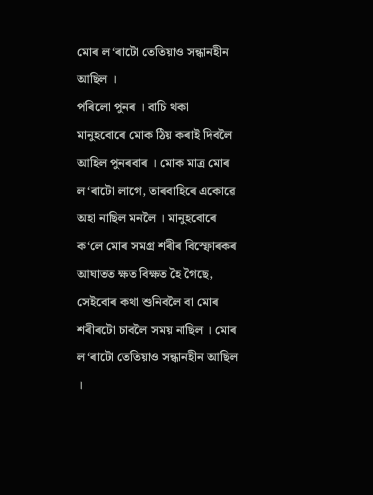মোৰ ল‘ৰাটো তেতিয়াও সন্ধানহীন আছিল ।
পৰিলো পুনৰ । বাচি থকা মানুহবোৰে মোক ঠিয় কৰাই দিবলৈ আহিল পুনৰবাৰ । মোক মাত্ৰ মোৰ ল‘ৰাটো লাগে, তাৰবাহিৰে একোৱে অহা নাছিল মনলৈ । মানুহবোৰে ক‘লে মোৰ সমগ্ৰ শৰীৰ বিস্ফোৰকৰ আঘাতত ক্ষত বিক্ষত হৈ গৈছে, সেইবোৰ কথা শুনিবলৈ বা মোৰ শৰীৰটো চাবলৈ সময় নাছিল । মোৰ ল‘ৰাটো তেতিয়াও সন্ধানহীন আছিল ।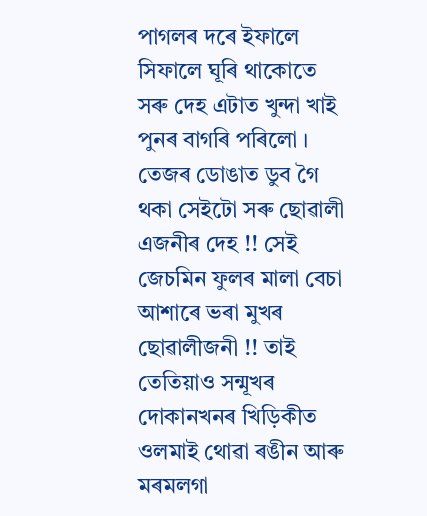পাগলৰ দৰে ইফালে সিফালে ঘূৰি থাকোতে
সৰু দেহ এটাত খুন্দা খাই পুনৰ বাগৰি পৰিলো । তেজৰ ডোঙাত ডুব গৈ থকা সেইটো সৰু ছোৱালী এজনীৰ দেহ !! সেই জেচমিন ফুলৰ মালা বেচা আশাৰে ভৰা মুখৰ
ছোৱালীজনী !! তাই তেতিয়াও সন্মূখৰ
দোকানখনৰ খিড়িকীত ওলমাই থোৱা ৰঙীন আৰু মৰমলগা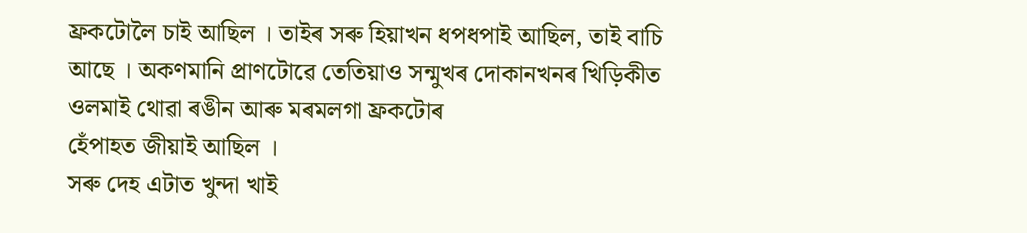ফ্ৰকটোলৈ চাই আছিল । তাইৰ সৰু হিয়াখন ধপধপাই আছিল, তাই বাচি আছে । অকণমানি প্ৰাণটোৱে তেতিয়াও সন্মুখৰ দোকানখনৰ খিড়িকীত ওলমাই থোৱা ৰঙীন আৰু মৰমলগা ফ্ৰকটোৰ
হেঁপাহত জীয়াই আছিল ।
সৰু দেহ এটাত খুন্দা খাই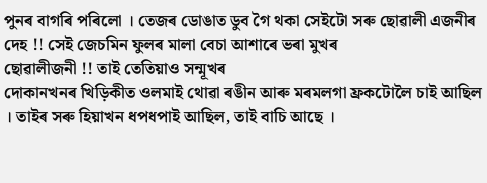পুনৰ বাগৰি পৰিলো । তেজৰ ডোঙাত ডুব গৈ থকা সেইটো সৰু ছোৱালী এজনীৰ দেহ !! সেই জেচমিন ফুলৰ মালা বেচা আশাৰে ভৰা মুখৰ
ছোৱালীজনী !! তাই তেতিয়াও সন্মূখৰ
দোকানখনৰ খিড়িকীত ওলমাই থোৱা ৰঙীন আৰু মৰমলগা ফ্ৰকটোলৈ চাই আছিল । তাইৰ সৰু হিয়াখন ধপধপাই আছিল, তাই বাচি আছে ।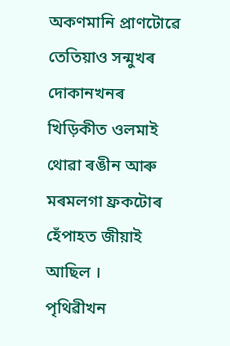অকণমানি প্ৰাণটোৱে তেতিয়াও সন্মুখৰ দোকানখনৰ খিড়িকীত ওলমাই থোৱা ৰঙীন আৰু মৰমলগা ফ্ৰকটোৰ
হেঁপাহত জীয়াই আছিল ।
পৃথিৱীখন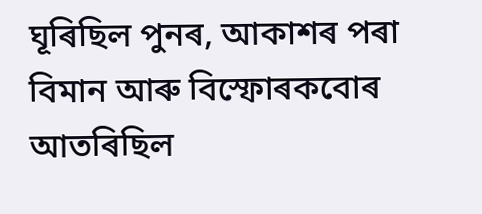ঘূৰিছিল পুনৰ, আকাশৰ পৰা বিমান আৰু বিস্ফোৰকবোৰ আতৰিছিল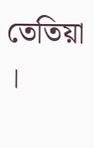তেতিয়া ।